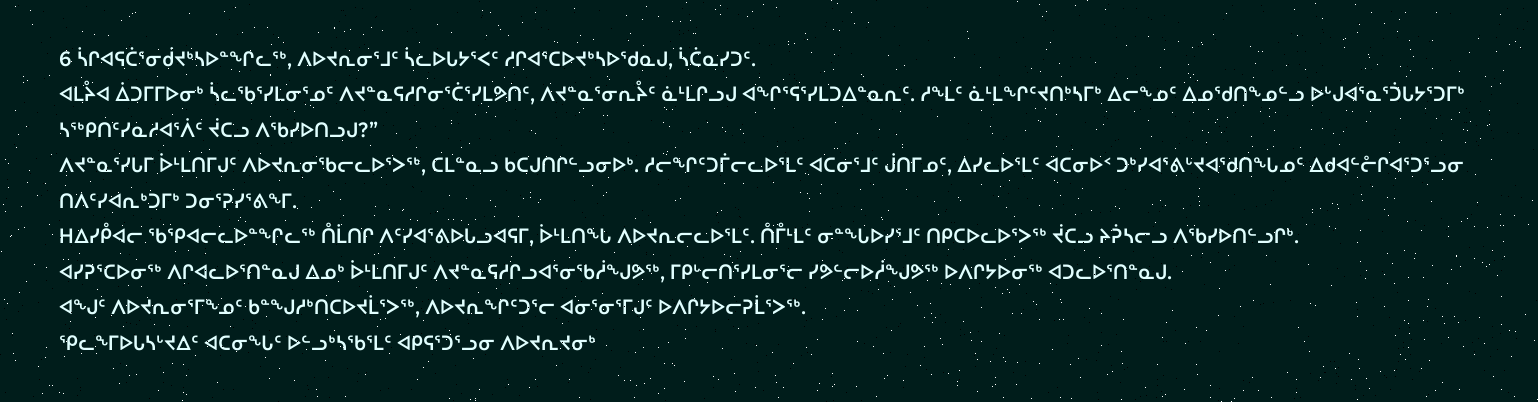6 ᓵᒋᐊᕋᑖᕐᓂᑰᔪᒃᓴᐅᓐᖏᓚᖅ, ᐱᐅᔪᕆᓂᕐᒧᑦ ᓵᓚᐅᒐᔭᕐᐸᑦ ᓱᒋᐊᕐᑕᐅᔪᒃᓴᐅᖁᓇᒍ, ᓵᑖᓇᓯᑐᑦ.
ᐊᒪᔧᐊ ᐄᑐᒥᒥᐅᓂᒃ ᓵᓚᖃᕐᓯᒪᓂᕐᓄᑦ ᐱᔪᓐᓇᕋᓱᒋᓂᕐᑖᕐᓯᒪᕗᑎᑦ, ᐱᔪᓐᓇᕐᓂᕆᔧᑦ ᓈᒻᒪᒋᓗᒍ ᐊᖏᕐᕋᕐᓯᒪᑐᐃᓐᓇᕆᑦ. ᓱᖕᒪᑦ ᓈᒻᒪᖏᑦᔪᑎᒃᓴᒥᒃ ᐃᓕᖕᓄᑦ ᐃᓄᖁᑎᖕᓄᓪᓗ ᐅᒡᒍᐊᕐᓇᕐᑑᒐᔭᕐᑐᒥᒃ ᓴᖅᑭᑎᑦᓯᓇᓱᐊᕐᐲᑦ ᔫᑕᓗ ᐱᖃᓯᐅᑎᓗᒍ?”
ᐱᔪᓐᓇᕐᓯᒐᒥ ᐆᒻᒪᑎᒥᒍᑦ ᐱᐅᔪᕆᓂᖃᓕᓚᐅᕐᐳᖅ, ᑕᒪᓐᓇᓗ ᑲᑕᒍᑎᒋᓪᓗᓂᐅᒃ. ᓱᓕᖏᑦᑐᒦᓕᓚᐅᕐᒪᑦ ᐊᑕᓂᕐᒧᑦ ᒎᑎᒥᓄᑦ, ᐃᓯᓚᐅᕐᒪᑦ ᐊᑕᓂᐅᑉ ᑐᒃᓯᐊᕐᕕᒡᔪᐊᖁᑎᖓᓄᑦ ᐃᑯᐊᓪᓔᒋᐊᕐᑐᕐᓗᓂ ᑎᐱᑦᓯᐊᕆᒃᑐᒥᒃ ᑐᓂᕐᕈᓯᕐᕕᖕᒥ.
ᕼᐃᓯᑬᐊᓕ ᖃᕿᐊᓕᓚᐅᓐᖏᓚᖅ ᑍᒫᑎᒋ ᐱᑦᓯᐊᕐᕕᐅᒐᓗᐊᕋᒥ, ᐆᒻᒪᑎᖓ ᐱᐅᔪᕆᓕᓚᐅᕐᒪᑦ. ᑍᒤᒻᒪᑦ ᓂᓐᖓᐅᓯᕐᒧᑦ ᑎᑭᑕᐅᓚᐅᕐᐳᖅ ᔫᑕᓗ ᔨᕉᓴᓕᓗ ᐱᖃᓯᐅᑎᓪᓗᒋᒃ.
ᐊᓯᕈᕐᑕᐅᓂᖅ ᐱᒋᐊᓚᐅᕐᑎᓐᓇᒍ ᐃᓄᒃ ᐆᒻᒪᑎᒥᒍᑦ ᐱᔪᓐᓇᕋᓱᒋᓗᐊᕐᓂᖃᓲᖑᕗᖅ, ᒥᑭᒡᓕᑎᕐᓯᒪᓂᕐᓕ ᓯᕗᓪᓕᐅᓲᖑᕗᖅ ᐅᐱᒋᔭᐅᓂᖅ ᐊᑐᓚᐅᕐᑎᓐᓇᒍ.
ᐊᖑᑦ ᐱᐅᔪᕆᓂᕐᒥᖕᓄᑦ ᑲᓐᖑᓱᒃᑎᑕᐅᔪᒫᕐᐳᖅ, ᐱᐅᔪᕆᖏᑦᑐᕐᓕ ᐊᓂᕐᓂᕐᒥᒍᑦ ᐅᐱᒋᔭᐅᓕᕈᒫᕐᐳᖅ.
ᕿᓚᖕᒥᐅᒐᓴᒡᔪᐃᑦ ᐊᑕᓂᖓᑦ ᐅᓪᓗᒃᓴᖃᕐᒪᑦ ᐊᑭᕋᕐᑐᕐᓗᓂ ᐱᐅᔪᕆᔪᓂᒃ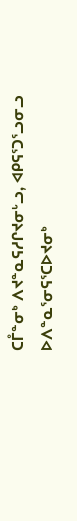ᑕᒤᓐᓂᒃ ᐱᔪᓐᓇᕋᓱᒋᔪᓂᒡᓗ, ᐊᑭᕋᕐᑐᕐᓗᓂᓗ ᐅᐱᓐᓇᕐᓂᕋᕐᑕᐅᔪᓂᒃ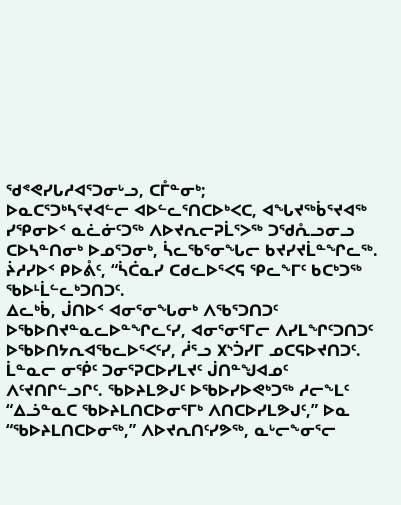ᖁᕝᕙᓯᒐᓱᐊᕐᑐᓂᒡᓗ, ᑕᒤᓐᓂᒃ;
ᐅᓇᑕᕐᑐᒃᓴᕐᔪᐊᓪᓕ ᐊᐅᓪᓚᕐᑎᑕᐅᒃᐸᑕ, ᐊᖓᔪᖅᑳᕐᔪᐊᖅ ᓯᕿᓂᐅᑉ ᓇᓛᓃᑦᑐᖅ ᐱᐅᔪᕆᓕᕈᒫᕐᐳᖅ ᑐᖁᕅᓗᓂᓗ ᑕᐅᓴᓐᑎᓂᒃ ᐅᓄᕐᑐᓂᒃ, ᓵᓚᖃᕐᓂᖓᓕ ᑲᔪᓯᔪᒫᓐᖏᓚᖅ.
ᔩᓱᓯᐅᑉ ᑭᐅᕔᑦ, “ᓵᑖᓇᓯ ᑕᑯᓚᐅᕐᐸᕋ ᕿᓚᖕᒥᑦ ᑲᑕᒃᑐᖅ ᖃᐅᒻᒫᓪᓚᒃᑐᑎᑐᑦ.
ᐃᓚᒃᑳ, ᒎᑎᐅᑉ ᐊᓂᕐᓂᖓᓂᒃ ᐱᖃᕐᑐᑎᑐᑦ ᐅᖃᐅᑎᔪᓐᓇᓚᐅᓐᖏᓚᑦᓯ, ᐊᓂᕐᓂᕐᒥᓕ ᐱᓯᒪᖏᑦᑐᑎᑐᑦ ᐅᖃᐅᑎᔭᕆᐊᖃᓚᐅᕐᐸᑦᓯ, ᓲᕐᓗ ᙭ᔅᑑᓯᒥ ᓄᑕᕋᐅᔪᑎᑐᑦ.
ᒫᓐᓇᓕ ᓂᖀᑦ ᑐᓂᕐᕈᑕᐅᓯᒪᔪᑦ ᒎᑎᓐᖑᐊᓄᑦ ᐱᑦᔪᑎᒋᓪᓗᒋᑦ. ᖃᐅᔨᒪᕗᒍᑦ ᐅᖃᐅᓯᐅᕙᒃᑐᖅ ᓱᓕᖕᒪᑦ “ᐃᓘᓐᓇᑕ ᖃᐅᔨᒪᑎᑕᐅᓂᕐᒥᒃ ᐱᑎᑕᐅᓯᒪᕗᒍᑦ,” ᐅᓇ “ᖃᐅᔨᒪᑎᑕᐅᓂᖅ,” ᐱᐅᔪᕆᑎᑦᓯᕗᖅ, ᓇᒡᓕᖕᓂᕐᓕ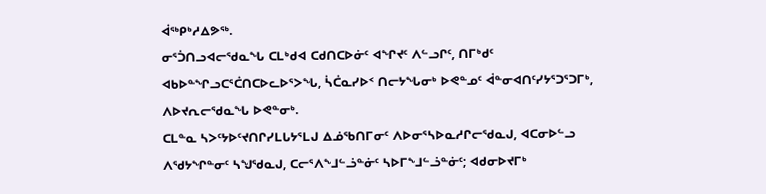ᐋᖅᑭᒃᓱᐃᕗᖅ.
ᓂᕐᑑᑎᓗᐊᓕᖁᓇᖓ ᑕᒪᒃᑯᐊ ᑕᑯᑎᑕᐅᓃᑦ ᐊᖏᔪᑦ ᐱᓪᓗᒋᑦ, ᑎᒥᒃᑯᑦ ᐊᑲᐅᓐᖏᓗᑕᕐᑖᑎᑕᐅᓚᐅᕐᐳᖓ, ᓵᑖᓇᓯᐅᑉ ᑎᓕᔭᖓᓂᒃ ᐅᕙᓐᓄᑦ ᐋᓐᓂᐊᑎᑦᓯᔭᕐᑐᕐᑐᒥᒃ, ᐱᐅᔪᕆᓕᖁᓇᖓ ᐅᕙᓐᓂᒃ.
ᑕᒪᓐᓇ ᓴᐳᑦᔭᐅᑦᔪᑎᒋᓯᒪᒐᔭᕐᒪᒍ ᐃᓅᖃᑎᒥᓂᑦ ᐱᐅᓂᕐᓴᐅᓇᓱᒋᓕᖁᓇᒍ, ᐊᑕᓂᐅᓪᓗ ᐱᖁᔭᖏᓐᓂᑦ ᓴᖑᖁᓇᒍ, ᑕᓕᕐᐱᖕᒧᓪᓘᓐᓃᑦ ᓴᐅᒥᖕᒧᓪᓘᓐᓃᑦ; ᐊᑯᓂᐅᔪᒥᒃ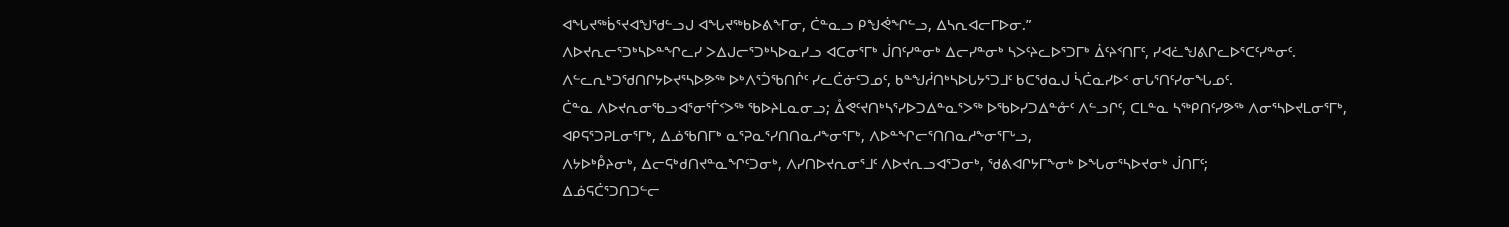ᐊᖓᔪᖅᑳᕐᔪᐊᖑᖁᓪᓗᒍ ᐊᖓᔪᖅᑲᐅᕕᖕᒥᓂ, ᑖᓐᓇᓗ ᑭᖑᕚᖏᓪᓗ, ᐃᓴᕆᐊᓕᒥᐅᓂ.”
ᐱᐅᔪᕆᓕᕐᑐᒃᓴᐅᓐᖏᓚᓯ ᐳᐃᒍᓕᕐᑐᒃᓴᐅᓇᓯᓗ ᐊᑕᓂᕐᒥᒃ ᒎᑎᑦᓯᓐᓂᒃ ᐃᓕᓯᓐᓂᒃ ᓴᐳᑦᔨᓚᐅᕐᑐᒥᒃ ᐄᑦᔨᑉᑎᒥᑦ, ᓯᐊᓛᖑᕕᒋᓚᐅᕐᑕᑦᓯᓐᓂᑦ.
ᐱᓪᓚᕆᒃᑐᖁᑎᒋᔭᐅᔪᕐᓴᐅᕗᖅ ᐅᒃᐱᕐᑑᖃᑎᒌᑦ ᓯᓚᑖᓃᑦᑐᓄᑦ, ᑲᓐᖑᓲᑎᒃᓴᐅᒐᔭᕐᑐᒧᑦ ᑲᑕᖁᓇᒍ ᓵᑖᓇᓯᐅᑉ ᓂᒐᕐᑎᑦᓯᓂᖓᓄᑦ.
ᑖᓐᓇ ᐱᐅᔪᕆᓂᖃᓗᐊᕐᓂᕐᒦᑉᐳᖅ ᖃᐅᔨᒪᓇᓂᓗ; ᐂᕙᑦᔪᑎᒃᓴᕐᓯᐅᑐᐃᓐᓇᕐᐳᖅ ᐅᖃᐅᓯᑐᐃᓐᓁᑦ ᐱᓪᓗᒋᑦ, ᑕᒪᓐᓇ ᓴᖅᑭᑎᑦᓯᕗᖅ ᐱᓂᕐᓴᐅᔪᒪᓂᕐᒥᒃ, ᐊᑭᕋᕐᑐᕈᒪᓂᕐᒥᒃ, ᐃᓅᖃᑎᒥᒃ ᓇᕐᕈᓇᕐᓯᑎᑎᓇᓱᖕᓂᕐᒥᒃ, ᐱᐅᓐᖏᓕᕐᑎᑎᓇᓱᖕᓂᕐᒥᒡᓗ,
ᐱᔭᐅᒃᑬᔨᓂᒃ, ᐃᓕᕋᒃᑯᑎᔪᓐᓇᖏᑦᑐᓂᒃ, ᐱᓯᑎᐅᔪᕆᓂᕐᒧᑦ ᐱᐅᔪᕆᓗᐊᕐᑐᓂᒃ, ᖁᕕᐊᒋᔭᒥᖕᓂᒃ ᐅᖓᓂᕐᓴᐅᔪᓂᒃ ᒎᑎᒥᑦ;
ᐃᓅᕋᑖᕐᑐᑎᑐᓪᓕ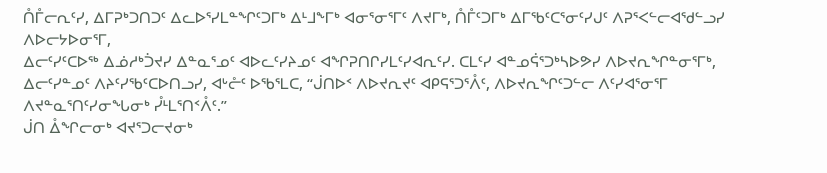ᑍᒤᓕᕆᑦᓯ, ᐃᒥᕈᒃᑐᑎᑐᑦ ᐃᓚᐅᕐᓯᒪᓐᖏᑦᑐᒥᒃ ᐃᒻᒧᖕᒥᒃ ᐊᓂᕐᓂᕐᒥᑦ ᐱᔪᒥᒃ, ᑍᒤᑦᑐᒥᒃ ᐃᒥᖃᑦᑕᕐᓂᑦᓯᒍᑦ ᐱᕈᕐᐸᓪᓕᐊᖁᓪᓗᓯ ᐱᐅᓕᔭᐅᓂᕐᒥ,
ᐃᓕᑦᓯᑦᑕᐅᖅ ᐃᓅᓱᒃᑑᔪᓯ ᐃᓐᓇᕐᓄᑦ ᐊᐅᓚᑦᓯᔨᓄᑦ ᐊᖏᕈᑎᒋᓯᒪᑦᓯᐊᕆᑦᓯ. ᑕᒪᑦᓯ ᐊᓐᓄᕌᕐᑐᒃᓴᐅᕗᓯ ᐱᐅᔪᕆᖏᓐᓂᕐᒥᒃ, ᐃᓕᑦᓯᓐᓄᑦ ᐱᔨᑦᓯᖃᑦᑕᐅᑎᓗᓯ, ᐊᒡᓔᑦ ᐅᖃᕐᒪᑕ, “ᒎᑎᐅᑉ ᐱᐅᔪᕆᔪᑦ ᐊᑭᕋᕐᑐᕐᐰᑦ, ᐱᐅᔪᕆᖏᑦᑐᓪᓕ ᐱᑦᓯᐊᕐᓂᕐᒥ ᐱᔪᓐᓇᕐᑎᑦᓯᓂᖓᓂᒃ ᓮᒻᒪᕐᑎᑉᐰᑦ.”
ᒎᑎ ᐂᖏᓕᓂᒃ ᐊᔪᕐᑐᓕᔪᓂᒃ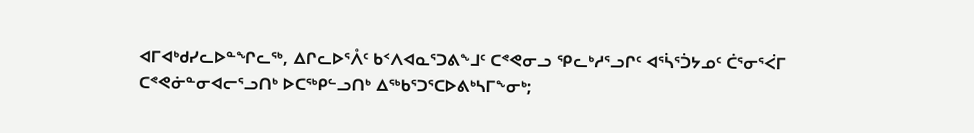ᐊᒥᐊᒃᑯᓯᓚᐅᓐᖏᓚᖅ, ᐃᒋᓚᐅᕐᐰᑦ ᑲᑉᐱᐊᓇᕐᑐᕕᖕᒧᑦ ᑕᕝᕙᓂᓗ ᕿᓚᒃᓱᕐᓗᒋᑦ ᐊᕐᓵᕐᑑᔭᓄᑦ ᑖᕐᓂᕐᐹᒥ ᑕᕝᕙᓃᓐᓂᐊᓕᕐᓗᑎᒃ ᐅᑕᖅᑭᓪᓗᑎᒃ ᐃᖅᑲᕐᑐᕐᑕᐅᕕᒃᓴᒥᖕᓂᒃ;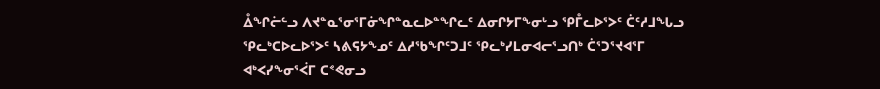ᐂᖏᓖᓪᓗ ᐱᔪᓐᓇᕐᓂᕐᒥᓃᖏᓐᓇᓚᐅᓐᖏᓚᑦ ᐃᓂᒋᔭᒥᖕᓂᒡᓗ ᕿᒤᓚᐅᕐᐳᑦ ᑖᑦᓱᒧᖓᓗ ᕿᓚᒃᑕᐅᓚᐅᕐᐳᑦ ᓴᕕᕋᔭᖕᓄᑦ ᐃᓱᖃᖏᑦᑐᒧᑦ ᕿᓚᒃᓯᒪᓂᐊᓕᕐᓗᑎᒃ ᑖᕐᑐᕐᔪᐊᕐᒥ ᐊᒃᐸᓯᖕᓂᕐᐹᒥ ᑕᕝᕙᓂᓗ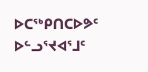ᐅᑕᖅᑭᑎᑕᐅᕗᑦ ᐅᓪᓗᕐᔪᐊᕐᒧᑦ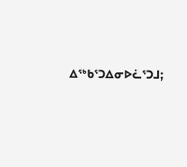ᐃᖅᑲᕐᑐᐃᓂᐅᓛᕐᑐᒧ;